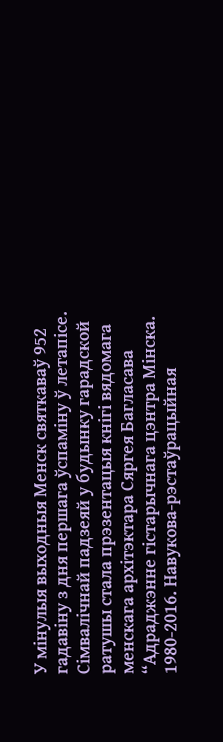У мінулыя выходныя Менск святкаваў 952 гадавіну з дня першага ўспаміну ў летапісе. Сімвалічнай падзеяй у будынку гарадской ратушы стала прэзентацыя кнігі вядомага менскага архітэктара Сяргея Багласава “Адраджэнне гістарычнага цэнтра Мінска. 1980-2016. Навукова-рэстаўрацыйная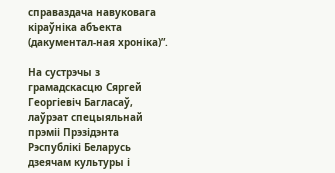справаздача навуковага кіраўніка абъекта (дакументал-ная хроніка)”.

На сустрэчы з грамадскасцю Сяргей Георгіевіч Багласаў, лаўрэат спецыяльнай прэміі Прэзідэнта Рэспублікі Беларусь дзеячам культуры і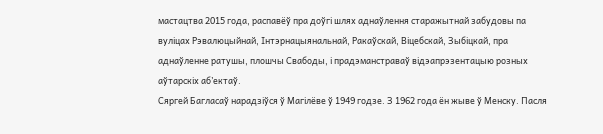мастацтва 2015 года, распавёў пра доўгі шлях аднаўлення старажытнай забудовы па вуліцах Рэвалюцыйнай, Інтэрнацыянальнай, Ракаўскай, Віцебскай, Зыбіцкай, пра аднаўленне ратушы, плошчы Свабоды, і прадэманстраваў відэапрэзентацыю розных аўтарскіх аб’ектаў.
Сяргей Багласаў нарадзіўся ў Магілёве ў 1949 годзе. З 1962 года ён жыве ў Менску. Пасля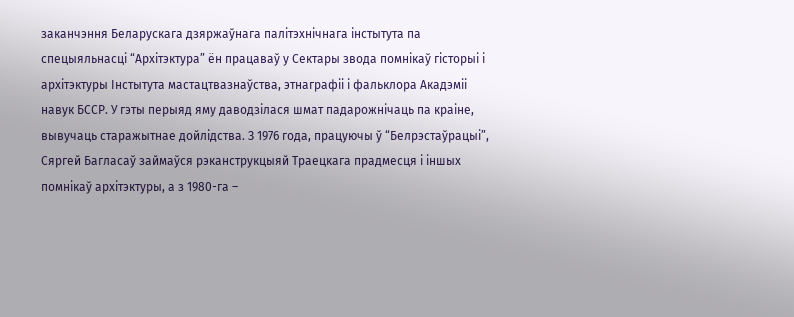заканчэння Беларускага дзяржаўнага палітэхнічнага інстытута па спецыяльнасці “Архітэктура” ён працаваў у Сектары звода помнікаў гісторыі і архітэктуры Інстытута мастацтвазнаўства, этнаграфіі і фальклора Акадэміі навук БССР. У гэты перыяд яму даводзілася шмат падарожнічаць па краіне, вывучаць старажытнае дойлідства. З 1976 года, працуючы ў “Белрэстаўрацыі”, Сяргей Багласаў займаўся рэканструкцыяй Траецкага прадмесця і іншых помнікаў архітэктуры, а з 1980-га –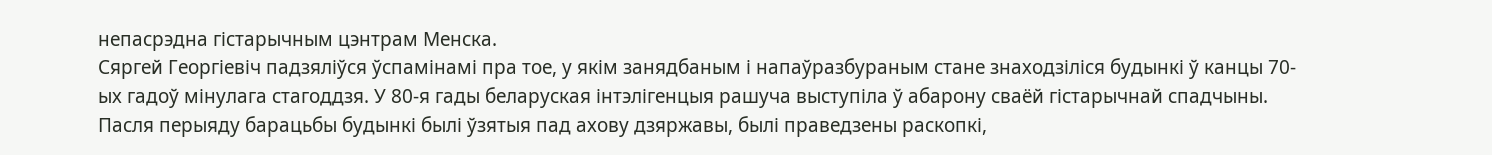непасрэдна гістарычным цэнтрам Менска.
Сяргей Георгіевіч падзяліўся ўспамінамі пра тое, у якім занядбаным і напаўразбураным стане знаходзіліся будынкі ў канцы 70-ых гадоў мінулага стагоддзя. У 80-я гады беларуская інтэлігенцыя рашуча выступіла ў абарону сваёй гістарычнай спадчыны. Пасля перыяду барацьбы будынкі былі ўзятыя пад ахову дзяржавы, былі праведзены раскопкі,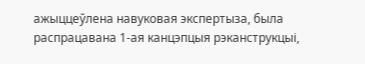ажыццеўлена навуковая экспертыза, была распрацавана 1-ая канцэпцыя рэканструкцыі,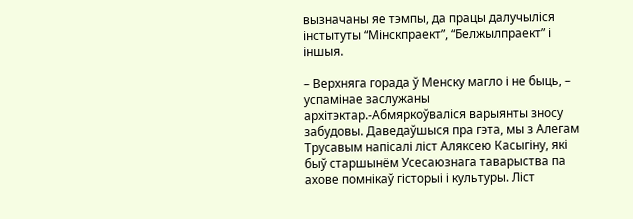вызначаны яе тэмпы, да працы далучыліся інстытуты “Мінскпраект”, “Белжылпраект” і іншыя.

– Верхняга горада ў Менску магло і не быць, – успамінае заслужаны архітэктар.-Абмяркоўваліся варыянты зносу забудовы. Даведаўшыся пра гэта, мы з Алегам Трусавым напісалі ліст Аляксею Касыгіну, які быў старшынём Усесаюзнага таварыства па ахове помнікаў гісторыі і культуры. Ліст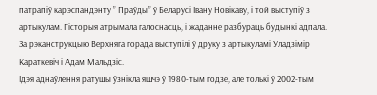патрапіў карэспандэнту ” Праўды” ў Беларусі Івану Новікаву, і той выступіў з артыкулам. Гісторыя атрымала галоснасць, і жаданне разбураць будынкі адпала. За рэканструкцыю Верхняга горада выступілі ў друку з артыкуламі Уладзімір Караткевіч і Адам Мальдзіс.
Ідэя аднаўлення ратушы ўзнікла яшчэ ў 1980-тым годзе, але толькі ў 2002-тым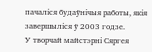пачаліся будаўнічыя работы, якія завершыліся ў 2003 годзе.
У творчай майстэрні Сяргея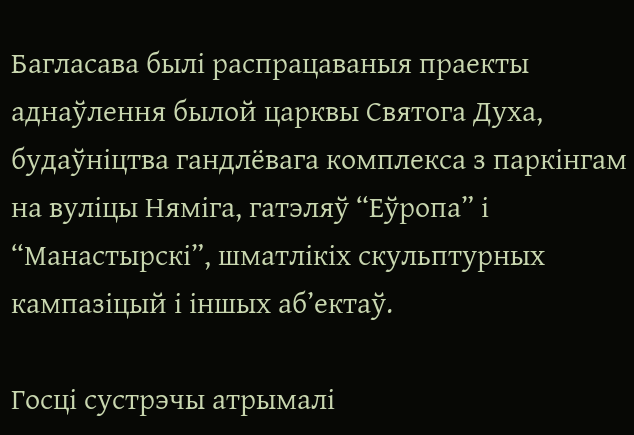Багласава былі распрацаваныя праекты аднаўлення былой царквы Святога Духа, будаўніцтва гандлёвага комплекса з паркінгам на вуліцы Няміга, гатэляў “Еўропа” і “Манастырскі”, шматлікіх скульптурных кампазіцый і іншых аб’ектаў.

Госці сустрэчы атрымалі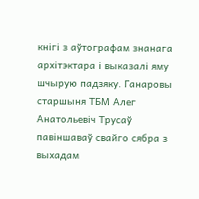кнігі з аўтографам знанага архітэктара і выказалі яму шчырую падзяку. Ганаровы старшыня ТБМ Алег Анатольевіч Трусаў павіншаваў свайго сябра з выхадам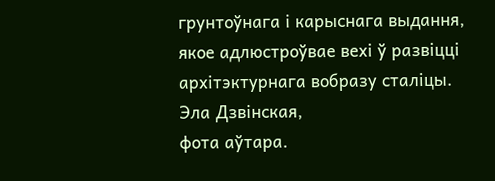грунтоўнага і карыснага выдання, якое адлюстроўвае вехі ў развіцці архітэктурнага вобразу сталіцы.
Эла Дзвінская,
фота аўтара.